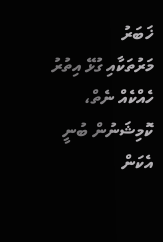ޚަބަރު
މަރުތަކާއި ގުޅޭ އިތުރު ހެއްކެއް ނެތް، ކޮމިޝަނުން ބުނީ އެކަން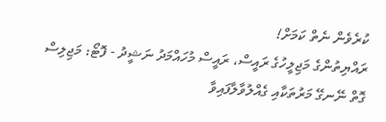ކުރެވެން ނެތް ކަމަށް!
ރައްޔިތުންގެ މަޖިލީހުގެ ރައީސް، ރައީސް މުހައްމަދު ނަޝީދު - ފޮޓޯ: މަޖިލިސް
ގޮތް ނޭނގޭ މަރުތަކާއި ގެއްލުވާލާފައިވާ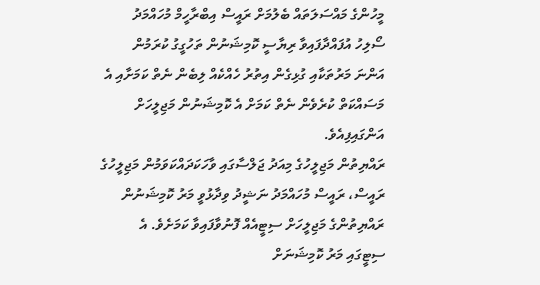މީހުންގެ މައްސަލަތައް ބެލުމަށް ރައީސް އިބްރާހީމް މުހައްމަދު ސޯލިހު އުފައްދާފައިވާ ރިޔާސީ ކޮމިޝަނުން ތަހުގީގު ކުރަމުން އަންނަ މަރުތަކާއި ގުޅިގެން އިތުރު ހެއްކެއް ލިބެން ނެތް ކަމަށާއި އެ މަސައްކަތް ކުރެވެން ނެތް ކަމަށް އެ ކޮމިޝަނުން މަޖިލީހަށް އަންގައިފިއެވެ.
ރައްޔިތުން މަޖިލީހުގެ މިއަދު ޖަލްސާގައި ވާހަކަދައްކަވަމުން މަޖިލީހުގެ ރައީސް، ރައީސް މުހައްމަދު ނަޝީދު ވިދާޅުވީ މަރު ކޮމިޝަނުން ރައްޔިތުންގެ މަޖިލީހަށް ސިޓީއެއް ފޮނުވާފައިވާ ކަމަށެވެ. އެ ސިޓީގައި މަރު ކޮމިޝަނަށް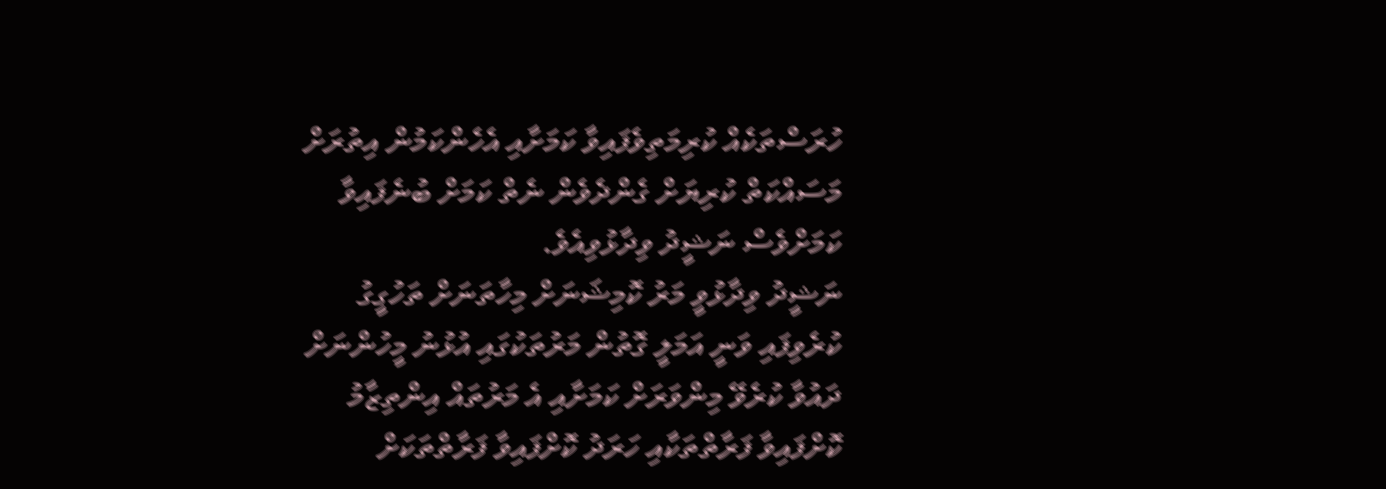ހުރަސްތަކެއް ކުރިމަތިވެފައިވާ ކަމަށާއި އެހެންކަމުން އިތުރަށް މަސައްކަތް ކުރިޔަށް ގެންދެވެން ނެތް ކަމަށް ބުނެފައިވާ ކަމަށްވެސް ނަޝީދު ވިދާޅުވިއެވެ.
ނަޝީދު ވިދާޅުވީ މަރު ކޮމިޝަނަށް މިހާތަނަށް ތަހުގީގު ކުރެވިފައި ވަނީ އަމަލީ ގޮތުން މަރުތަކުގައި އުޅުނު މީހުންނަށް ދައުވާ ކުރެވޭ މިންވަރަށް ކަމަށާއި އެ މަރުތައް އިންތިޒާމު ކޮށްފައިވާ ފަރާތްތަކާއި ހަރަދު ކޮށްފައިވާ ފަރާތްތަކަށް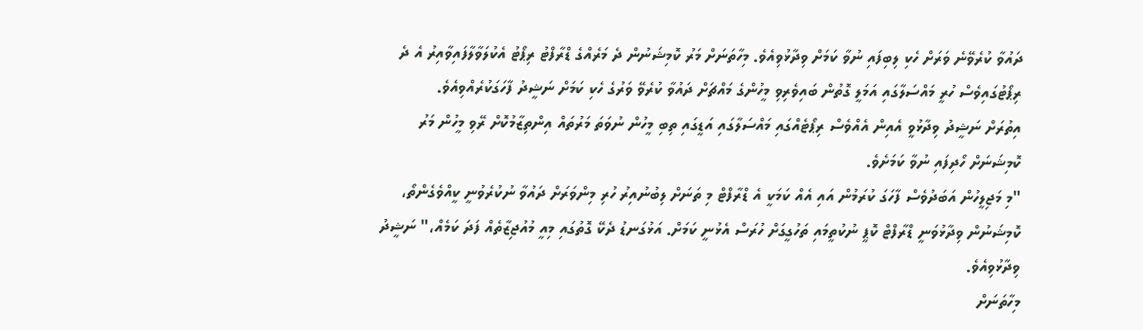ދައުވާ ކުރެވޭނެ ވަރަށް ހެކި ލިބިފައި ނުވާ ކަމަށް ވިދާޅުވިއެވެ. މިހާތަނަށް މަރު ކޮމިޝަނުން ދެ މަރެއްގެ ޑްރާފްޓު ރިޕޯޓު އެކުލަވާލާފައިވާއިރު އެ ދެ ރިޕޯޓުގައިވެސް ހުރީ މައްސަލާގައި އަމަލީ ގޮތުން ބައިވެރިވި މީހުންގެ މައްޗަށް ދައުވާ ކުރެވޭ ވަރުގެ ހެކި ކަމަށް ނަޝީދު ފާހަގަކުރެއްވިއެވެ.
އިތުރަށް ނަޝީދު ވިދާޅުވީ އެއިން އެއްވެސް ރިޕޯޓެއްގައި މައްސަލާގައި އަޑީގައި ތިބި މީހުން ނުވަތަ މަރުތައް އިންތިޒާމުކޮށް ރޭވި މީހުން މަރު ކޮމިޝަނަށް ހޯދިފައި ނުވާ ކަމަށެވެ.
"މި މަޖިލީހުން އަބަދުވެސް ފާހަގަ ކުރަމުން އައި އެއް ކަމަކީ އެ ޑްރާފްޓް މި ތަނަށް ލިބުނުއިރު ހުރި މިންވަރަށް ދައުވާ ނުކުރެވުނީ ކީއްވެގެންތޯ،  ކޮމިޝަނުން ވިދާޅުވަނީ ޑްރާފްޓް ކޮޕީ ނުކުތީމައި ތަހުގީގަށް ހުރަސް އެޅުނީ ކަމަށް. އަޅުގަނޑު ދެކޭ ގޮތުގައި މިއީ މުއުޖިޒާތެއް ފަދަ ކަމެއް،" ނަޝީދު ވިދާޅުވިއެވެ.
މިހާތަނަށް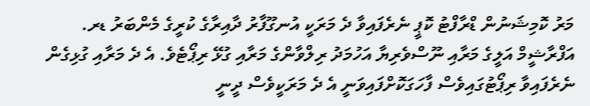މަރު ކޮމިޝަނުން ޑްރާފްޓު ކޮޕީ ނެރެފައިވާ ދެ މަރަކީ އުނގޫފާރު ދާއިރާގެ ކުރީގެ މެންބަރު ޑރ. އަފްރާޝީމް އަލީގެ މަރާއި ނޫސްވެރިޔާ އަހުމަދު ރިލްވާންގެ މަރާއި ގުޅޭ ރިޕޯޓެވެ. އެ ދެ މަރާއި ގުޅިގެން ނެރެފައިވާ ރިޕޯޓުގައިވެސް ފާހަގަކޮށްފައިވަނީ އެ ދެ މަރަކީވެސް ދީނީ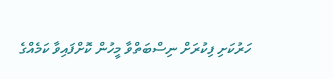ހަރުކަށި ފިކުރަށް ނިސްބަތްވާ މީހުން ކޮށްފައިވާ ކަމެއްގެ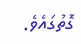ގޮތުގައެވެ.